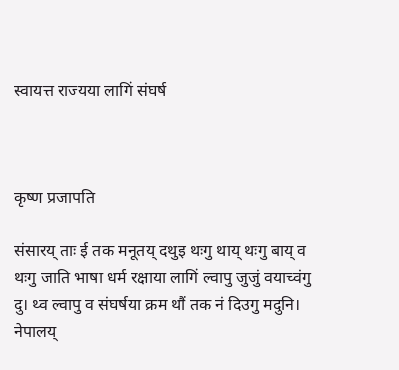स्वायत्त राज्यया लागिं संघर्ष



कृष्ण प्रजापति

संसारय् ताः ई तक मनूतय् दथुइ थःगु थाय् थःगु बाय् व थःगु जाति भाषा धर्म रक्षाया लागिं ल्वापु जुजुं वयाच्वंगु दु। थ्व ल्वापु व संघर्षया क्रम थौं तक नं दिउगु मदुनि। नेपालय्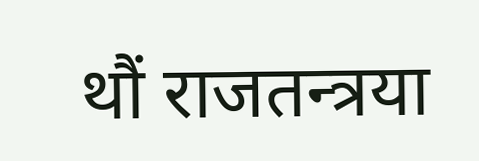थौं राजतन्त्रया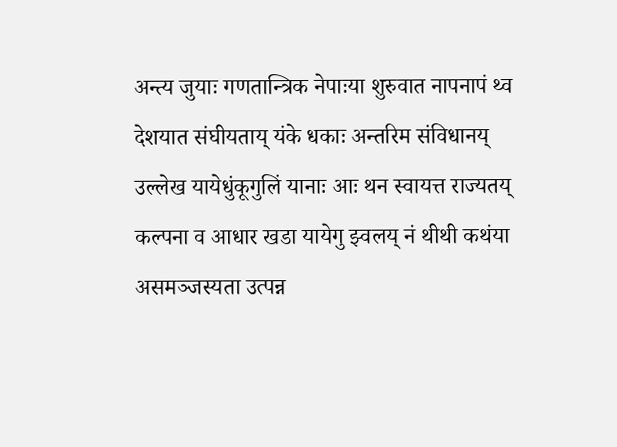अन्त्य जुयाः गणतान्त्रिक नेपाःया शुरुवात नापनापं थ्व देशयात संघीयताय् यंके धकाः अन्तरिम संविधानय् उल्लेख यायेधुंकूगुलिं यानाः आः थन स्वायत्त राज्यतय् कल्पना व आधार खडा यायेगु झ्वलय् नं थीथी कथंया असमञ्जस्यता उत्पन्न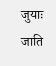जुयाः जाति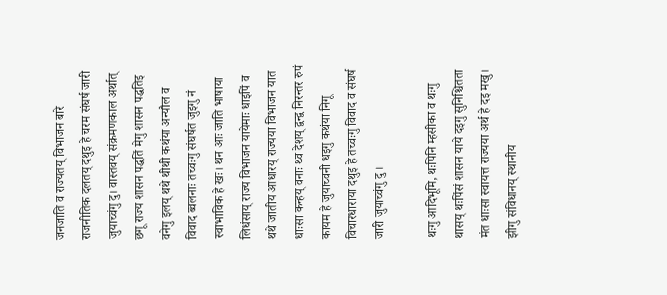जनजाति व राज्यतय् विभाजन बारे राजनीतिक दलतय् दथुइ हे चरम संघर्ष जारी जुयाच्वंगु दु। वास्तवय् संक्रमणकाल अर्थात् छगू राज्य शासन पद्धतिं मेगु शासन पद्धतिइ वनेगु इलय् थथे थीथी कथंया अन्यौल व विवाद ब्वलनाः तच्वःगु संघर्षत जुइगु नं स्वाभाविक हे खः। थन आः जाति भाषाया लिधंसाय् राज्य विभाजन यायेमाः धाइपिं व थथे जातीय आधारय् राज्यया विभाजन यात धाःसा कन्हय् वनाः थ्व देशय् द्वन्द्व निरन्तर रुपं कायम हे जुयाच्वनी धइगु कथंया निगू विचारधाराया दथुइ हे तच्वःगु विवाद व संघर्ष जारी जुयाच्वंगु दु ।

थःगु आदिभूमि, थःपिनि म्हसीका व थःगु थासय् थःपिंसं शासन याये दइगु सुनिश्चितता मंत धाःसा स्वायत्त राज्यया अर्थ हे दइ मखु। झीगु संविधानय् स्थानीय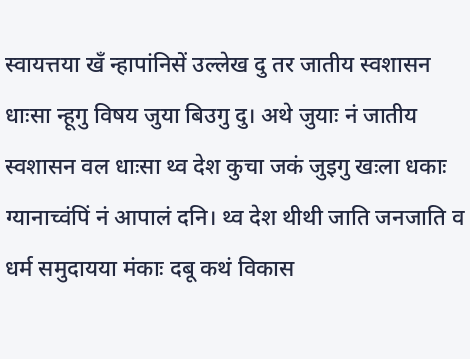स्वायत्तया खँ न्हापांनिसें उल्लेख दु तर जातीय स्वशासन धाःसा न्हूगु विषय जुया बिउगु दु। अथे जुयाः नं जातीय स्वशासन वल धाःसा थ्व देश कुचा जकं जुइगु खःला धकाः ग्यानाच्वंपिं नं आपालं दनि। थ्व देश थीथी जाति जनजाति व धर्म समुदायया मंकाः दबू कथं विकास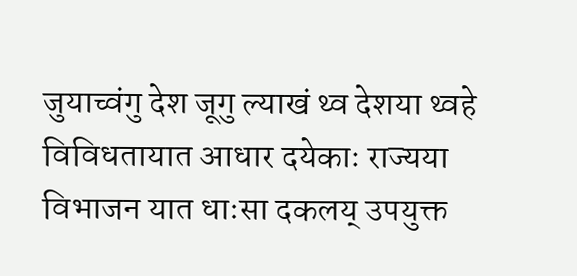जुयाच्वंगु देश जूगु ल्याखं थ्व देशया थ्वहे विविधतायात आधार दयेकाः राज्यया विभाजन यात धाःसा दकलय् उपयुक्त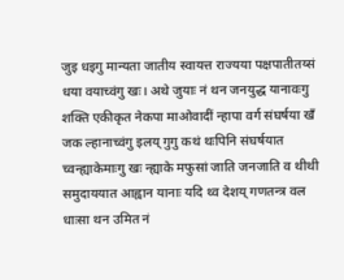जुइ धइगु मान्यता जातीय स्वायत्त राज्यया पक्षपातीतय्सं धया वयाच्वंगु खः। अथे जुयाः नं थन जनयुद्ध यानावःगु शक्ति एकीकृत नेकपा माओवादीं न्हापा वर्ग संघर्षया खँ जक ल्हानाच्वंगु इलय् गुगु कथं थःपिनि संघर्षयात च्वन्ह्याकेमाःगु खः न्ह्याके मफुसां जाति जनजाति व थीथी समुदाययात आह्वान यानाः यदि थ्व देशय् गणतन्त्र वल धाःसा थन उमित नं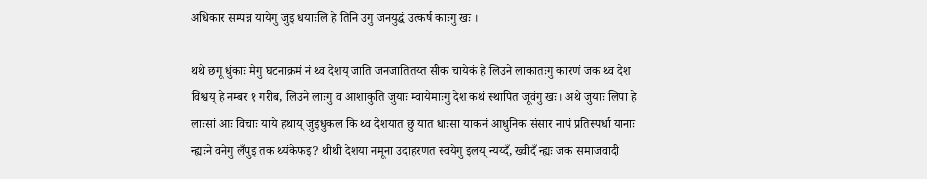अधिकार सम्पन्न यायेगु जुइ धयाःलि हे तिनि उगु जनयुद्धं उत्कर्ष काःगु खः ।

थथे छगू धुंकाः मेगु घटनाक्रमं नं थ्व देशय् जाति जनजातितय्त सीक चायेकं हे लिउने लाकातःगु कारणं जक थ्व देश विश्वय् हे नम्बर १ गरीब, लिउने लाःगु व आशाकुति जुयाः म्वायेमाःगु देश कथं स्थापित जूवंगु खः। अथे जुयाः लिपा हे लाःसां आः विचाः याये हथाय् जुइधुकल कि थ्व देशयात छु यात धाःसा याकनं आधुनिक संसार नापं प्रतिस्पर्धा यानाः न्ह्यःने वनेगु लँपुइ तक थ्यंकेफइ? थीथी देशया नमूना उदाहरणत स्वयेगु इलय् न्यय्दँ, ख्वीदँ न्ह्यः जक समाजवादी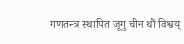गणतन्त्र स्थापित जूगु चीन थौं विश्वय्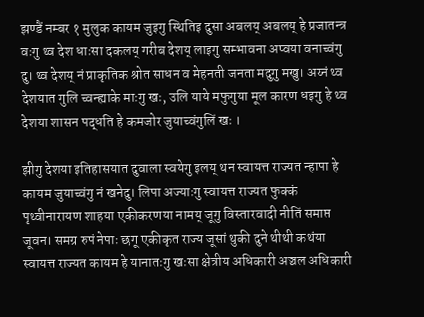झण्डैं नम्बर १ मुलुक कायम जुइगु स्थितिइ दुसा अबलय् अबलय् हे प्रजातन्त्र वःगु थ्व देश धाःसा दकलय् गरीब देशय् लाइगु सम्भावना अप्वया वनाच्वंगु दु। थ्व देशय् नं प्राकृतिक श्रोत साधन व मेहनती जनता मदुगु मखु। अय्नं थ्व देशयात गुलि च्वन्ह्याके माःगु खः, उलि याये मफुगुया मूल कारण धइगु हे थ्व देशया शासन पद्धति हे कमजोर जुयाच्वंगुलिं खः ।

झीगु देशया इतिहासयात दुवाला स्वयेगु इलय् थन स्वायत्त राज्यत न्हापा हे कायम जुयाच्वंगु नं खनेदु। लिपा अज्याःगु स्वायत्त राज्यत फुक्कं पृथ्वीनारायण शाहया एकीकरणया नामय् जूगु विस्तारवादी नीतिं समाप्त जूवन। समग्र रुपं नेपाः छगू एकीकृत राज्य जूसां थुकी दुने थीथी कथंया स्वायत्त राज्यत कायम हे यानातःगु खःसा क्षेत्रीय अधिकारी अञ्चल अधिकारी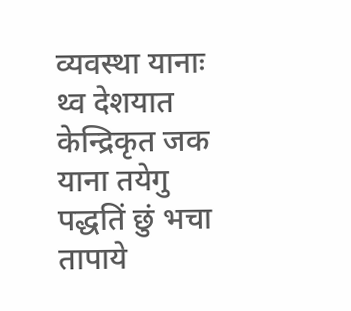व्यवस्था यानाः थ्व देशयात केन्द्रिकृत जक याना तयेगु पद्धतिं छुं भचा तापाये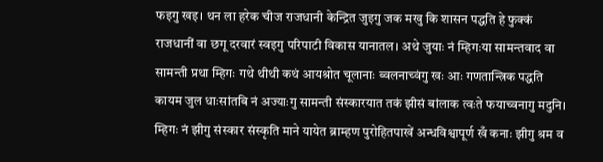फइगु खइ। थन ला हरेक चीज राजधानी केन्द्रित जुइगु जक मखु कि शासन पद्धति हे फुक्कं राजधानीं वा छगू दरवारं स्वइगु परिपाटी विकास यानातल। अथे जुयाः नं म्हिगःया सामन्तवाद वा सामन्ती प्रथा म्हिगः गथे थीथी कथं आयश्रोत चूलानाः ब्वलनाच्वंगु खः आः गणतान्त्रिक पद्धति कायम जुल धाःसांतबि नं अज्याःगु सामन्ती संस्कारयात तकं झीसं बांलाक त्वःते फयाच्वनागु मदुनि। म्हिगः नं झीगु संस्कार संस्कृति माने यायेत ब्राम्हण पुरोहितपाखें अन्धविश्वापूर्ण खँ कनाः झीगु श्रम व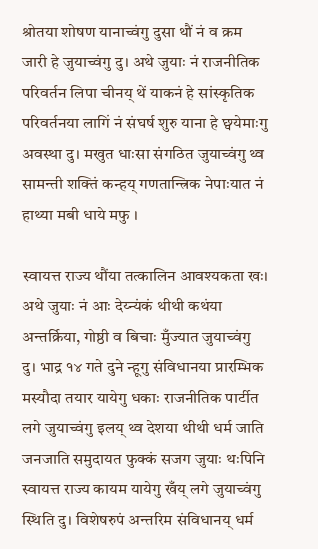श्रोतया शोषण यानाच्वंगु दुसा थौं नं व क्रम जारी हे जुयाच्वंगु दु। अथे जुयाः नं राजनीतिक परिवर्तन लिपा चीनय् थें याकनं हे सांस्कृतिक परिवर्तनया लागिं नं संघर्ष शुरु याना हे छ्वयेमाःगु अवस्था दु। मखुत धाःसा संगठित जुयाच्वंगु थ्व सामन्ती शक्तिं कन्हय् गणतान्त्रिक नेपाःयात नं हाथ्या मबी धाये मफु ।

स्वायत्त राज्य थौंया तत्कालिन आवश्यकता खः। अथे जुयाः नं आः देय्न्यंकं थीथी कथंया अन्तर्क्रिया, गोष्ठी व बिचाः मुँज्यात जुयाच्वंगु दु। भाद्र १४ गते दुने न्हूगु संविधानया प्रारम्भिक मस्यौदा तयार यायेगु धकाः राजनीतिक पार्टीत लगे जुयाच्वंगु इलय् थ्व देशया थीथी धर्म जाति जनजाति समुदायत फुक्कं सजग जुयाः थःपिनि स्वायत्त राज्य कायम यायेगु खँय् लगे जुयाच्वंगु स्थिति दु। विशेषरुपं अन्तरिम संविधानय् धर्म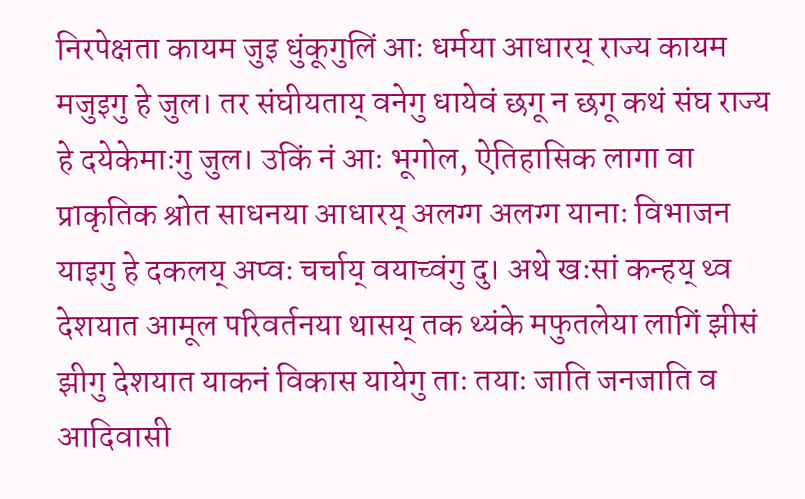निरपेक्षता कायम जुइ धुंकूगुलिं आः धर्मया आधारय् राज्य कायम मजुइगु हे जुल। तर संघीयताय् वनेगु धायेवं छगू न छगू कथं संघ राज्य हे दयेकेमाःगु जुल। उकिं नं आः भूगोल, ऐतिहासिक लागा वा प्राकृतिक श्रोत साधनया आधारय् अलग्ग अलग्ग यानाः विभाजन याइगु हे दकलय् अप्वः चर्चाय् वयाच्वंगु दु। अथे खःसां कन्हय् थ्व देशयात आमूल परिवर्तनया थासय् तक थ्यंके मफुतलेया लागिं झीसं झीगु देशयात याकनं विकास यायेगु ताः तयाः जाति जनजाति व आदिवासी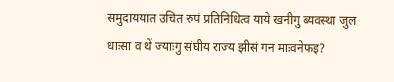समुदाययात उचित रुपं प्रतिनिधित्व याये खनीगु ब्यवस्था जुल धाःसा व थें ज्याःगु संघीय राज्य झीसं गन माःवनेफइ?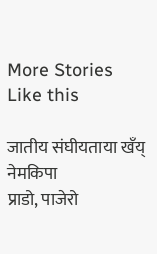More Stories Like this

जातीय संघीयताया खँय् नेमकिपा
प्राडो, पाजेरो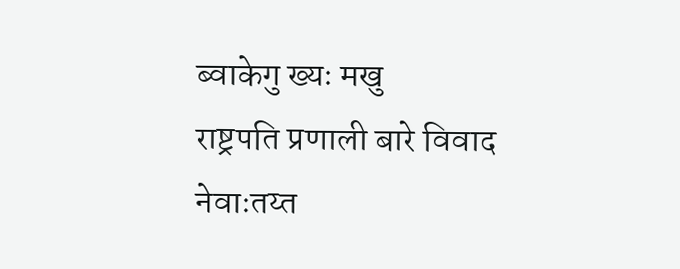ब्वाकेगु ख्यः मखु
राष्ट्रपति प्रणाली बारे विवाद
नेवाःतय्त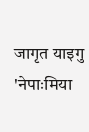जागृत याइगु 'नेपाःमिया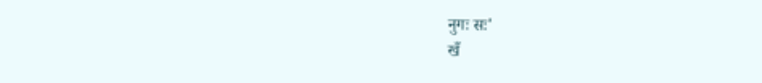नुगः सः'
खँ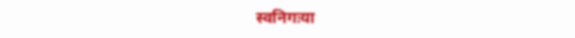स्वनिगःया